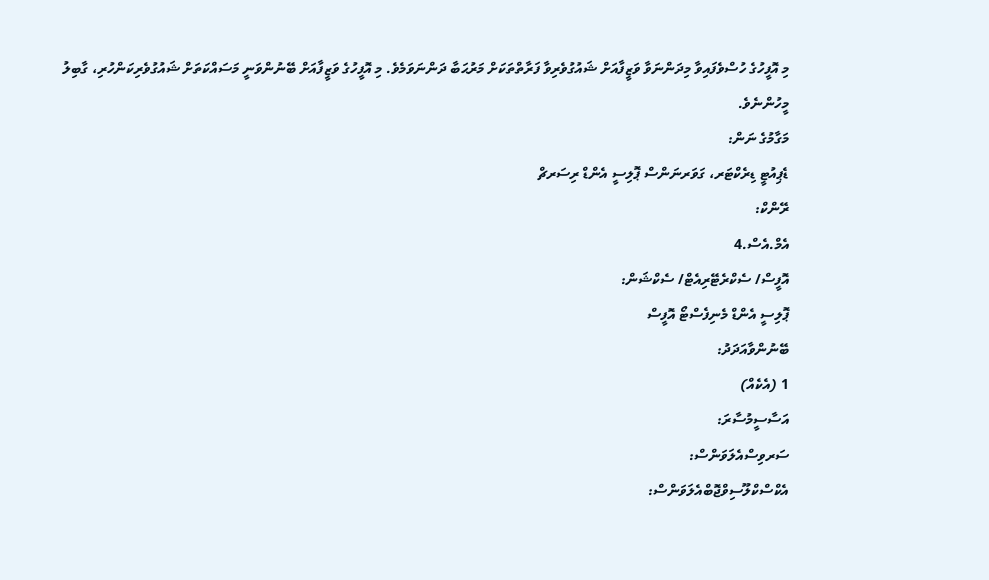މި އޮފީހުގެ ހުސްވެފައިވާ މިދަންނަވާ ވަޒީފާއަށް ޝައުގުވެރިވާ ފަރާތްތަކަށް މަރުޙަބާ ދަންނަވަމެވެ. މި އޮފީހުގެ ވަޒީފާއަށް ބޭނުންވަނީ މަސައްކަތަށް ޝައުގުވެރިކަންހުރި، ގާބިލު މީހުންނެވެ.
މަގާމުގެ ނަން:
ޑެޕިއުޓީ ޑިރެކްޓަރ، ގަވަރނަންސް ޕޮލިސީ އެންޑް ރިސަރޗް
ރޭންކް:
އެމް.އެސް.4
އޮފީސް/ ސެކްރެޓޭރިއެޓް/ ސެކްޝަން:
ޕޮލިސީ އެންޑް މެނިފެސްޓޯ އޮފީސް
ބޭނުންވާއަދަދު:
1 (އެކެއް)
އަސާސީމުސާރަ:
ސަރވިސްއެލަވަންސް:
އެކްސްކްލޫސިވްޖޮބްއެލަވަންސް: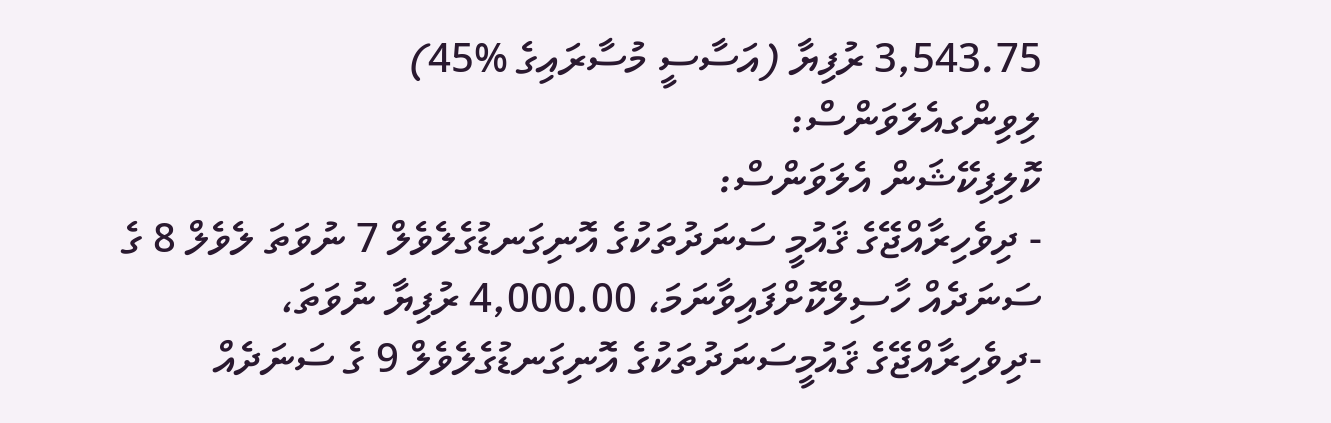3,543.75 ރުފިޔާ (އަސާސީ މުސާރައިގެ %45)
ލިވިންގއެލަވަންސް:
ކޮލިފިކޭޝަން އެލަވަންސް:
- ދިވެހިރާއްޖޭގެ ޤައުމީ ސަނަދުތަކުގެ އޮނިގަނޑުގެލެވެލް 7 ނުވަތަ ލެވެލް 8 ގެ ސަނަދެއް ހާސިލްކޮށްފައިވާނަމަ، 4,000.00 ރުފިޔާ ނުވަތަ،
-ދިވެހިރާއްޖޭގެ ޤައުމީސަނަދުތަކުގެ އޮނިގަނޑުގެލެވެލް 9 ގެ ސަނަދެއް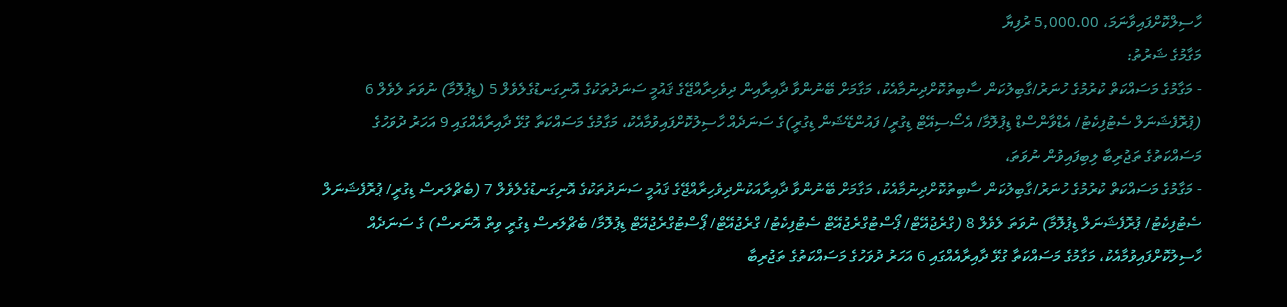ހާސިލްކޮށްފައިވާނަމަ، 5,000.00 ރުފިޔާ
މަގާމުގެ ޝަރުތު:
- މަގާމުގެ މަސައްކަތް ކުރުމުގެ ހުނަރު/ގާބިލުކަން ސާބިތުކޮށްދިނުމާއެކު، މަގާމަށް ބޭނުންވާ ދާއިރާއިން ދިވެހިރާއްޖޭގެ ޤައުމީ ސަނަދުތަކުގެ އޮނިގަނޑުގެލެވެލް 5 (ޑިޕުލޮމާ) ނުވަތަ ލެވެލް 6 (ޕުރޮފެޝަނަލް ސެޓުފިކެޓު/ އެޑްވާންސްޑް ޑިޕުލޮމާ/ އެސޯސިއޭޓް ޑިގުރީ/ ފައުންޑޭޝަން ޑިގުރީ)ގެ ސަނަދެއް ހާސިލުކޮށްފައިވުމާއެކު، މަގާމުގެ މަސައްކަތާ ގުޅޭ ދާއިރާއެއްގައި 9 އަހަރު ދުވަހުގެ މަސައްކަތުގެ ތަޖުރިބާ ލިބިފައިވުން ނުވަތަ،
- މަގާމުގެ މަސައްކަތް ކުރުމުގެ ހުނަރު/ގާބިލުކަން ސާބިތުކޮށްދިނުމާއެކު، މަގާމަށް ބޭނުންވާ ދާއިރާއަކުންދިވެހިރާއްޖޭގެ ޤައުމީ ސަނަދުތަކުގެ އޮނިގަނޑުގެލެވެލް 7 (ބެޗްލަރސް ޑިގުރީ/ ޕުރޮފެޝަނަލް ސެޓުފިކެޓު/ ޕުރޮފެޝަނަލް ޑިޕުލޮމާ) ނުވަތަ ލެވެލް 8 (ގްރެޖުއޭޓް/ ޕޯސްޓުގްރެޖުއޭޓް ސެޓުފިކެޓު/ ގްރެޖުއޭޓް/ ޕޯސްޓުގްރެޖުއޭޓް ޑިޕުލޮމާ/ ބެޗްލަރސް ޑިގުރީ ވިތް އޮނަރސް) ގެ ސަނަދެއް ހާސިލުކޮށްފައިވުމާއެކު، މަގާމުގެ މަސައްކަތާ ގުޅޭ ދާއިރާއެއްގައި 6 އަހަރު ދުވަހުގެ މަސައްކަތުގެ ތަޖުރިބާ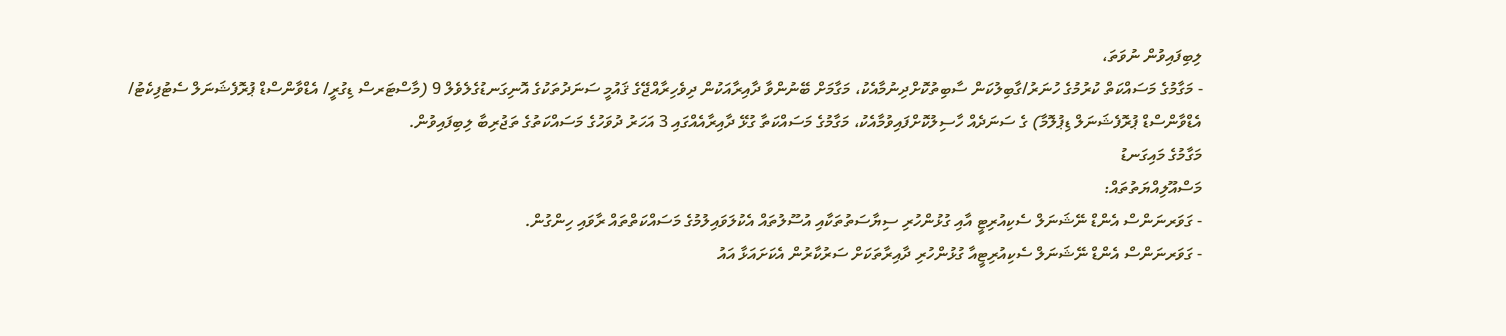ލިބިފައިވުން ނުވަތަ،
- މަގާމުގެ މަސައްކަތް ކުރުމުގެ ހުނަރު/ގާބިލުކަން ސާބިތުކޮށްދިނުމާއެކު، މަގާމަށް ބޭނުންވާ ދާއިރާއަކުން ދިވެހިރާއްޖޭގެ ޤައުމީ ސަނަދުތަކުގެ އޮނިގަނޑުގެލެވެލް 9 (މާސްޓަރސް ޑިގުރީ/ އެޑްވާންސްޑް ޕުރޮފެޝަނަލް ސެޓުފިކެޓު/ އެޑްވާންސްޑް ޕުރޮފެޝަނަލް ޑިޕުލޮމާ) ގެ ސަނަދެއް ހާސިލުކޮށްފައިވުމާއެކު، މަގާމުގެ މަސައްކަތާ ގުޅޭ ދާއިރާއެއްގައި 3 އަހަރު ދުވަހުގެ މަސައްކަތުގެ ތަޖުރިބާ ލިބިފައިވުން.
މަގާމުގެ މައިގަނޑު
މަސްއޫލިއްޔަތުތައް:
- ގަވަރނަންސް އެންޑް ނޭޝަނަލް ސެކިއުރިޓީ އާއި ގުޅުންހުރި ސިޔާސަތުތަކާއި އުސޫލުތައް އެކުލަވައިލުމުގެ މަސައްކަތްތައް ރާވައި ހިންގުން.
- ގަވަރނަންސް އެންޑް ނޭޝަނަލް ސެކިއުރިޓީއާ ގުޅުންހުރި ދާއިރާތަކަށް ސަރުކާރުން އެކަށައަޅާ އައު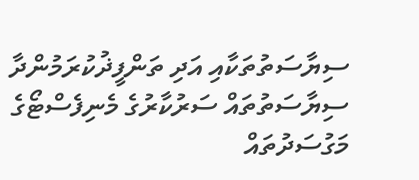ސިޔާސަތުތަކާއި އަދި ތަންފީޛުކުރަމުންދާ ސިޔާސަތުތައް ސަރުކާރުގެ މެނިފެސްޓޯގެ މަގުސަދުތައް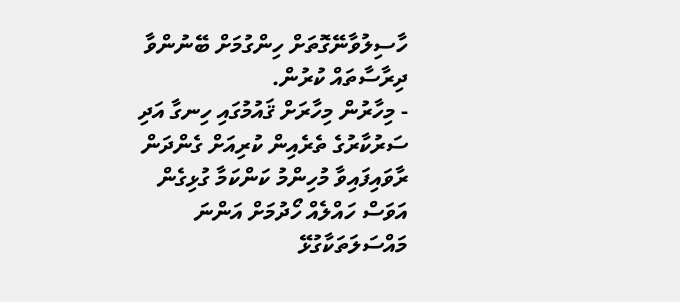ހާސިލުވާނޭގޮތަށް ހިންގުމަށް ބޭނުންވާ ދިރާސާތައް ކުރުން.
- މިހާރުން މިހާރަށް ޤައުމުގައި ހިނގާ އަދި ސަރުކާރުގެ ތެރެއިން ކުރިއަށް ގެންދަން ރާވައިފައިވާ މުހިންމު ކަންކަމާ ގުޅިގެން އަވަސް ހައްލެއް ހޯދުމަށް އަންނަ މައްސަލަތަކާގުޅޭ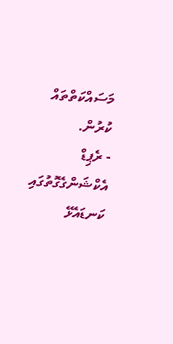މަސައްކަތްތައް ކުރުން.
- ރެޕިޑް އެކްޝަންގެގޮތުގައި ކަނޑައެޅޭ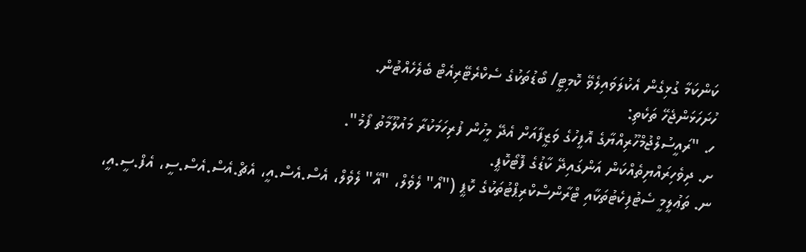ކަންކަމާ ގުޅިގެން އެކުލަވައިލެވޭ ކޮމިޓީ/ ބޯޑުތަކުގެ ސެކްރެޓޭރިއެޓް ބެލެހެއްޓުން.
ހުށަހަޅަންޖެހޭ ތަކެތި:
ހ. "ރައީސުލްޖުމްހޫރިއްޔާގެ އޮފީހުގެ ވަޒީފާއަށް އެދޭ މީހުން ފުރިހަމަކުރާ މައުލޫމާތު ފޯމު".
ށ. ދިވެހިރައްޔިތެއްކަން އަންގައިދޭ ކާޑުގެ ފޮޓޯކޮޕީ.
ނ. ތަޢުލީމީ ސެޓުފިކެޓުތަކާއި ޓްރާންސްކްރިޕްޓުތަކުގެ ކޮޕީ ("އޯ" ލެވެލް، "އޭ" ލެވެލް، އެސް.އެސް.އީ، އެޗް.އެސް.އެސް.ސީ، އެފް.ސީ.އީ،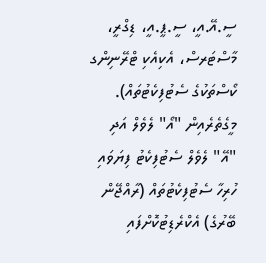ސީ.އޭ.އީ، ސީ.ޕީ.އީ، ޑިގްރީ، މާސްޓަރސް، އެކިއެކި ޓްރޭނިންގ ކޯސްތަކުގެ ސެޓުފިކެޓުތައް). މީގެތެރެއިން "އޯ" ލެވެލް އަދި "އޭ" ލެވެލް ސެޓުފިކެޓު ފިޔަވައި ހުރިހާ ސެޓުފިކެޓުތައް (ރާއްޖޭން ބޭރުގެ) އެކްރެޑިޓުކޮށްފައި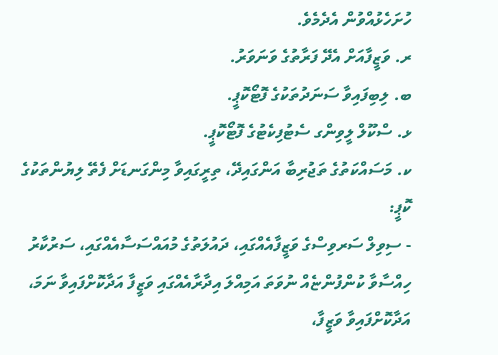ހުށަހެޅުއްވުން އެދެމެވެ.
ރ. ވަޒީފާއަށް އެދޭ ފަރާތުގެ ވަނަވަރު.
ބ. ލިބިފައިވާ ސަނަދުތަކުގެ ފޮޓޯކޮޕީ.
ޅ. ސްކޫލް ލީވިންގ ސެޓުފިކެޓުގެ ފޮޓޯކޮޕީ.
ކ. މަސައްކަތުގެ ތަޖުރިބާ އަންގައިދޭ، ތިރީގައިވާ މިންގަނޑަށް ފެތޭ ލިޔުންތަކުގެ ކޮޕީ:
- ސިވިލް ސަރވިސްގެ ވަޒީފާއެއްގައި، ދައުލަތުގެ މުއައްސަސާއެއްގައި، ސަރުކާރު ހިއްސާވާ ކުންފުންޏެއް ނުވަތަ އަމިއްލަ އިދާރާއެއްގައި ވަޒީފާ އަދާކޮށްފައިވާ ނަމަ، އަދާކޮށްފައިވާ ވަޒީފާ،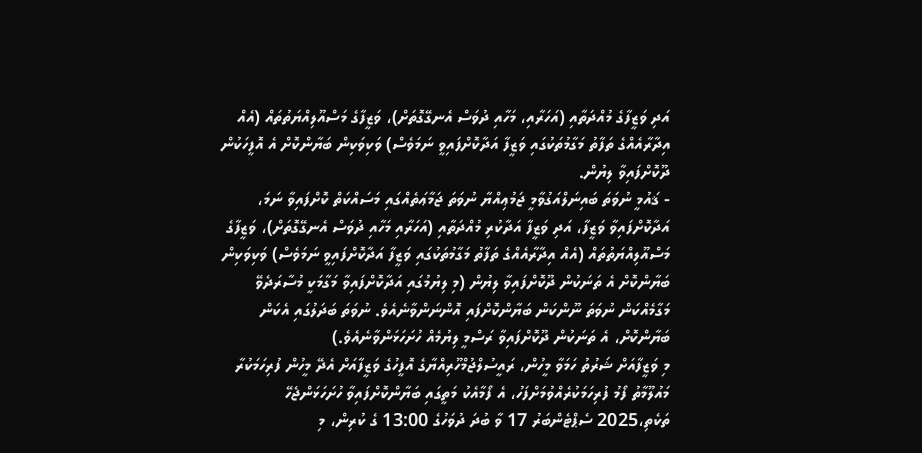އަދި ވަޒީފާގެ މުއްދަތާއި (އަހަރާއި، މަހާއި ދުވަސް އެނގޭގޮތަށް)، ވަޒީފާގެ މަސްއޫލިއްޔަތުތައް (އެއް އިދާރާއެއްގެ ތަފާތު މަގާމުތަކުގައި ވަޒީފާ އަދާކޮށްފައިވީ ނަމަވެސް) ވަކިވަކިން ބަޔާންކޮށް އެ އޮފީހަކުން ދޫކޮށްފައިވާ ލިޔުން.
- ޤައުމީ ނުވަތަ ބައިނަލްއަގުވާމީ ޖަމުޢިއްޔާ ނުވަތަ ޖަމާޢަތެއްގައި މަސައްކަތް ކޮށްފައިވާ ނަމަ، އަދާކޮށްފައިވާ ވަޒީފާ، އަދި ވަޒީފާ އަދާކުރި މުއްދަތާއި (އަހަރާއި މަހާއި ދުވަސް އެނގޭގޮތަށް)، ވަޒީފާގެ މަސްއޫލިއްޔަތުތައް (އެއް އިދާރާއެއްގެ ތަފާތު މަގާމުތަކުގައި ވަޒީފާ އަދާކޮށްފައިވީ ނަމަވެސް) ވަކިވަކިން ބަޔާންކޮށް އެ ތަނަކުން ދޫކޮށްފައިވާ ލިޔުން (މި ލިޔުމުގައި އަދާކޮށްފައިވާ މަގާމަކީ މުސާރަދެވޭ މަގާމެއްކަން ނުވަތަ ނޫންކަން ބަޔާންކޮށްފައި އޮންނަންވާނެއެވެ. ނުވަތަ ބަދަލުގައި އެކަން ބަޔާންކޮށް، އެ ތަނަކުން ދޫކޮށްފައިވާ ރަސްމީ ލިޔުމެއް ހުށަހަޅަންވާނެއެވެ.)
މި ވަޒީފާއަށް ޝަރުތު ހަމަވާ މީހުން، ރައީސުލްޖުމްހޫރިއްޔާގެ އޮފީހުގެ ވަޒީފާއަށް އެދޭ މީހުން ފުރިހަމަކުރާ މައުލޫމާތު ފޯމު ފުރިހަމަކުރެއްވުމަށްފަހު، އެ ފޯމާއެކު މަތީގައި ބަޔާންކޮށްފައިވާ ހުށަހަޅަންޖެހޭ ތަކެތި،2025 ސެޕްޓެންބަރު 17 ވާ ބުދަ ދުވަހުގެ 13:00 ގެ ކުރިން، މި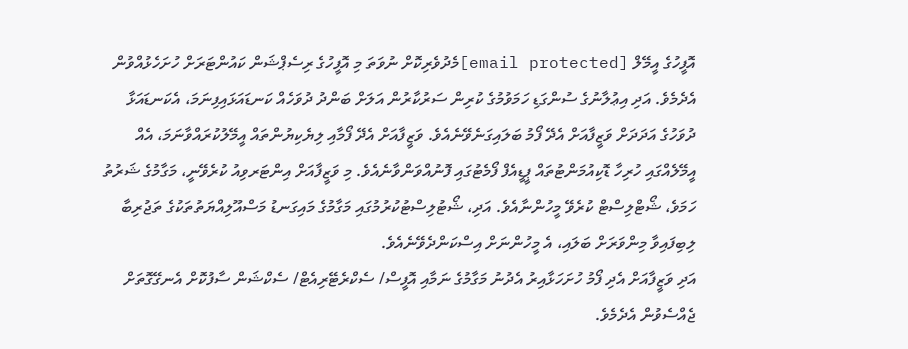އޮފީހުގެ އީމޭލް [email protected]މެދުވެރިކޮށް ނުވަތަ މި އޮފީހުގެ ރިސެޕްޝަން ކައުންޓަރަށް ހުށަހެޅުއްވުން އެދެމެވެ. އަދި އިޢުލާނުގެ ސުންގަޑި ހަމަވުމުގެ ކުރިން ސަރުކާރުން އަލަށް ބަންދު ދުވަހެއް ކަނޑައަޅައިފިނަމަ، އެކަނޑައަޅާ ދުވަހުގެ އަދަދަށް ވަޒީފާއަށް އެދޭ ފޯމު ބަލައިގަނެވޭނެއެވެ. ވަޒީފާއަށް އެދޭ ފޯމާއި ލިޔެކިޔުންތައް އީމޭލުކުރައްވާނަމަ، އެއް އީމޭލެއްގައި ހުރިހާ ޑޮކިއުމަންޓުތައް ޕީޑީއެފް ފޯމެޓުގައި ފޮނުއްވަންވާނެއެވެ. މި ވަޒީފާއަށް އިންޓަރވިއު ކުރެވޭނީ، މަގާމުގެ ޝަރުތު ހަމަވެ، ޝޯޓްލިސްޓް ކުރެވޭ މީހުންނާއެވެ. އަދި، ޝޯޓުލިސްޓުކުރުމުގައި މަގާމުގެ މައިގަނޑު މަސްއޫލިއްޔަތުތަކުގެ ތަޖުރިބާ ލިބިފައިވާ މިންވަރަށް ބަލައި، އެ މީހުންނަށް އިސްކަންދެވޭނެއެވެ.
އަދި ވަޒީފާއަށް އެދި ފޯމު ހުށަހަޅާއިރު އެދުނު މަގާމުގެ ނަމާއި އޮފީސް/ ސެކްރެޓޭރިއެޓް/ ސެކްޝަން ސާފުކޮށް އެނގޭގޮތަށް ޖެއްސެވުން އެދެމެވެ.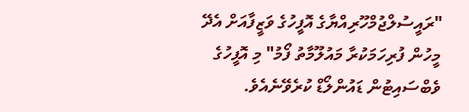"ރައީސުލްޖުމްހޫރިއްޔާގެ އޮފީހުގެ ވަޒީފާއަށް އެދޭ މީހުން ފުރިހަމަކުރާ މައުލޫމާތު ފޯމު" މި އޮފީހުގެ ވެބްސައިޓުން ޑައުންލޯޑް ކުރެވޭނެއެވެ.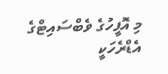މި އޮފީހުގެ ވެބްސައިޓްގެ އެޑްރެހަކީ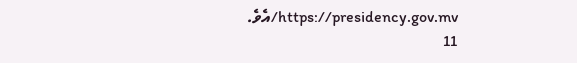https://presidency.gov.mv/އެވެ.
11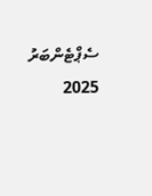ސެޕްޓެންބަރު 2025